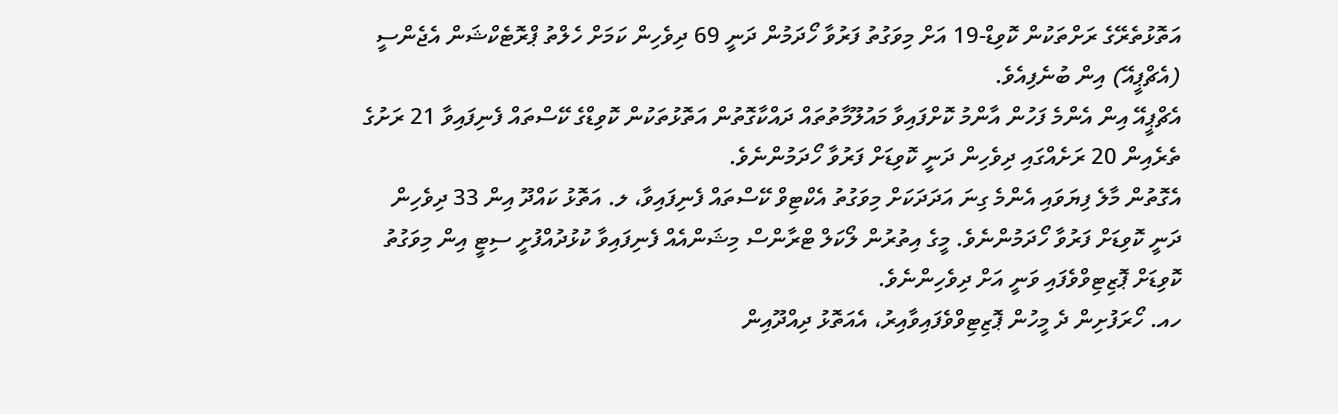އަތޮޅުތެރޭގެ ރަށްތަކުން ކޮވިޑް-19 އަށް މިވަގުތު ފަރުވާ ހޯދަމުން ދަނީ 69 ދިވެހިން ކަމަށް ހެލްތު ޕްރޮޓެކްޝަން އެޖެންސީ (އެޗްޕީއޭ) އިން ބުނެފިއެވެ.
އެޗްޕީއޭ އިން އެންމެ ފަހުން އާންމު ކޮށްފައިވާ މައުލޫމާތުތައް ދައްކާގޮތުން އަތޮޅުތަކުން ކޮވިޑްގެ ކޭސްތައް ފެނިފައިވާ 21 ރަށުގެ ތެރެއިން 20 ރަށެއްގައި ދިވެހިން ދަނީ ކޮވިޑަށް ފަރުވާ ހޯދަމުންނެވެ.
އެގޮތުން މާލެ ފިޔަވައި އެންމެ ގިނަ އަދަދަކަށް މިވަގުތު އެކްޓިވް ކޭސްތައް ފެނިފައިވާ، ލ. އަތޮޅު ކައްދޫ އިން 33 ދިވެހިން ދަނީ ކޮވިޑަށް ފަރުވާ ހޯދަމުންނެވެ. މީގެ އިތުރުން ލޯކަލް ޓްރާންސް މިޝަންއެއް ފެނިފައިވާ ކުޅުދުއްފުށީ ސިޓީ އިން މިވަގުތު ކޮވިޑަށް ޕޮޒިޓިވްވެފައި ވަނީ އަށް ދިވެހިންނެވެ.
ހއ. ހޯރަފުށިން ދެ މީހުން ޕޮޒިޓިވްވެފައިވާއިރު، އެއަތޮޅު ދިއްދޫއިން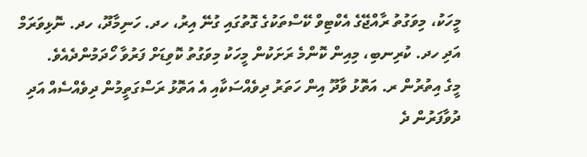މީހަކު، މިވަގުތު ރާއްޖޭގެ އެކްޓިވް ކޭސްތަކުގެ ގޮތުގައި ގުނޭ އިރު، ހދ. ހަނިމާދޫ، ހދ. ނޮޅިވަރަމް އަދި ހދ. ކުރިނބި، މިއިން ކޮންމެ ރަށަކުން މީހަކު މިވަގުތު ކޮވިޑަށް ފަރުވާ ހޯދަމުންދެއެވެ.
މީގެ އިތުރުން ރ. އަތޮޅު ވާދޫ އިން ހަތަރު ދިވެއްސަކާއި އެ އަތޮޅު ރަސްގަތީމުން ދިވެއްސެއް އަދި ދުވާފަރުން ދެ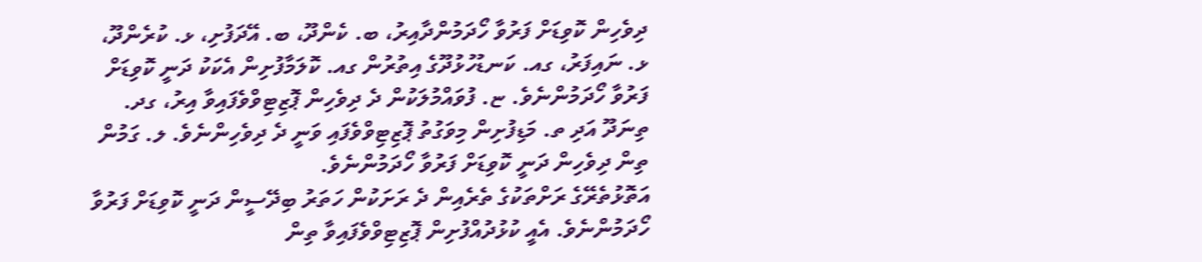ދިވެހިން ކޮވިޑަށް ފަރުވާ ހޯދަމުންދާއިރު، ބ. ކެންދޫ، ބ. އޭދަފުށި، ޅ. ކުރެންދޫ، ޅ. ނައިފަރު، ގއ. ކަނޑުހުޅުދޫގެ އިތުރުން ގއ. ކޮލަމާފުށިން އެކަކު ދަނީ ކޮވިޑަށް ފަރުވާ ހޯދަމުންނެވެ. ޏ. ފުވައްމުލަކުން ދެ ދިވެހިން ޕޮޒިޓިވްވެފައިވާ އިރު، ގދ. ތިނަދޫ އަދި ތ. މަޑިފުށިން މިވަގުތު ޕޮޒިޓިވްވެފައި ވަނީ ދެ ދިވެހިންނެވެ. ލ. ގަމުން ތިން ދިވެހިން ދަނީ ކޮވިޑަށް ފަރުވާ ހޯދަމުންނެވެ.
އަތޮޅުތެރޭގެ ރަށްތަކުގެ ތެރެއިން ދެ ރަށަކުން ހަތަރު ބިދޭސީން ދަނީ ކޮވިޑަށް ފަރުވާ ހޯދަމުންނެވެ. އެއީ ކުޅުދުއްފުށިން ޕޮޒިޓިވްވެފައިވާ ތިން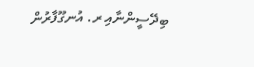ބިދޭސީންނާއި ރ. އުނގޫފާރުން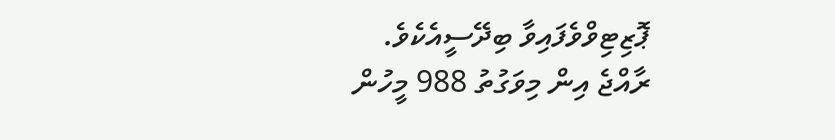ޕޮޒިޓިވްވެފައިވާ ބިދޭސީއެކެވެ.
ރާއްޖެ އިން މިވަގުތު 988 މީހުން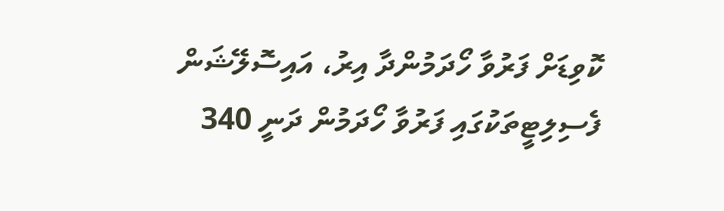ކޮވިޑަށް ފަރުވާ ހޯދަމުންދާ އިރު، އައިސޮލޭޝަން ފެސިލިޓީތަކުގައި ފަރުވާ ހޯދަމުން ދަނީ 340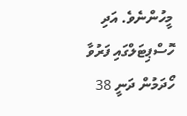މީހުންނެވެ. އަދި ހޮސްޕިޓަލްގައި ފަރުވާ ހޯދަމުން ދަނީ 38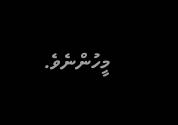މީހުންނެވެ.